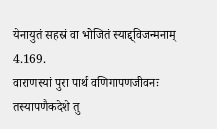येनायुतं सहस्रं वा भोजितं स्याद्द्विजन्मनाम् 4.169.
वाराणस्यां पुरा पार्थ वणिगापणजीवनः
तस्यापणैकदेशे तु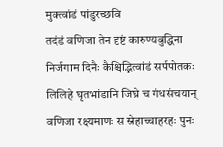मुक्त्वांडं पांडुरच्छवि
तदंडं वणिजा तेन दृष्टं कारुण्यबुद्धिना
निर्जगाम दिनैः कैश्चिद्भित्वांडं सर्पपोतकः
लिलिहे घृतभांडानि जिघ्रे च गंधसंचयान्
वणिजा रक्ष्यमाणः स स्नेहाच्चाहरहः पुनः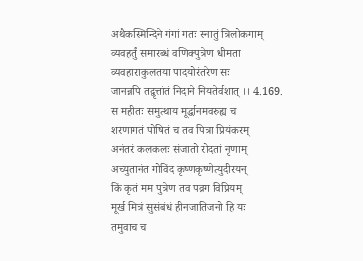अथैकस्मिन्दिने गंगां गतः स्नातुं त्रिलोकगाम्
व्यवहर्तुं समारब्धं वणिक्पुत्रेण धीमता
व्यवहाराकुलतया पादयोरंतरेण सः
जानन्नपि तद्वृत्तांतं निदाने नियतेर्वशात् ।। 4.169.
स महीतः समुत्थाय मूर्द्धानमवरुह्य च
शरणागतं पोषितं च तव पित्रा प्रियंकरम्
अनंतरं कलकलः संजातो रोदतां नृणाम्
अच्युतानंत गोविंद कृष्णकृष्णेत्युदीरयन्
किं कृतं मम पुत्रेण तव पव्रग विप्रियम्
मूर्ख मित्रं सुसंबंधं हीनजातिजनो हि यः
तमुवाच च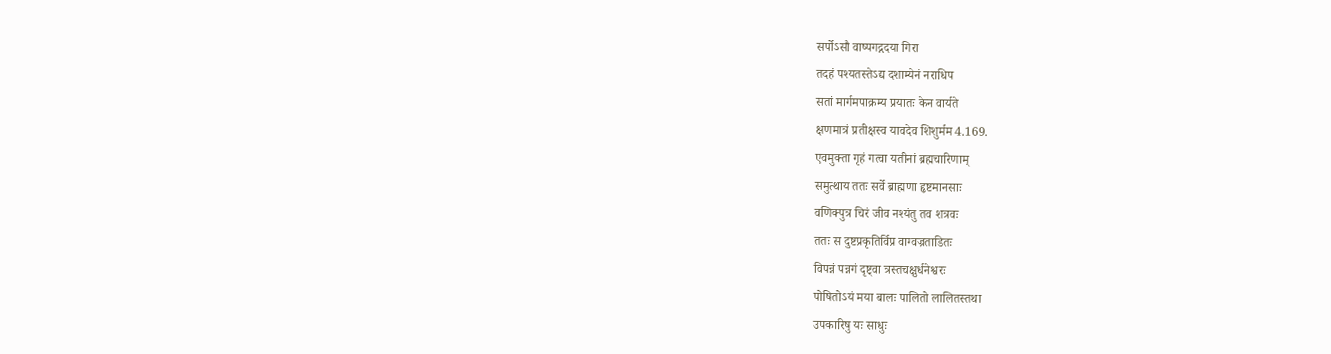सर्पोऽसौ वाष्पगद्गदया गिरा
तदहं पश्यतस्तेऽद्य दशाम्येनं नराधिप
सतां मार्गमपाक्रम्य प्रयातः केन वार्यते
क्षणमात्रं प्रतीक्षस्व यावदेव शिशुर्मम 4.169.
एवमुक्ता गृहं गत्वा यतीनां ब्रह्मचारिणाम्
समुत्थाय ततः सर्वे ब्राह्मणा हृष्टमानसाः
वणिक्पुत्र चिरं जीव नश्यंतु तव शत्रवः
ततः स दुष्टप्रकृतिर्विप्र वाग्वज्रताडितः
विपन्नं पन्नगं दृष्ट्वा त्रस्तचक्षुर्धनेश्वरः
पोषितोऽयं मया बालः पालितो लालितस्तथा
उपकारिषु यः साधुः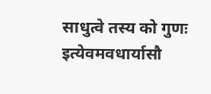साधुत्वे तस्य को गुणः
इत्येवमवधार्यासौ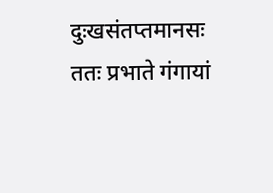दुःखसंतप्तमानसः
ततः प्रभाते गंगायां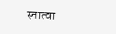स्नात्वा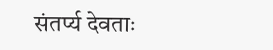संतर्प्य देवताः